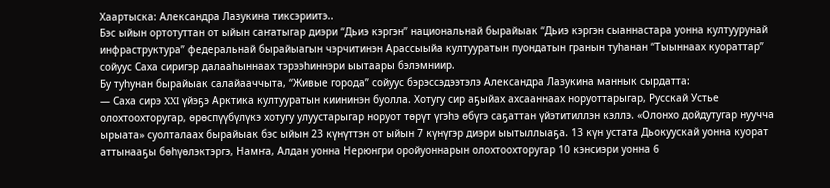Хаартыска: Александра Лазукина тиксэриитэ..
Бэс ыйын ортотуттан от ыйын саҥатыгар диэри “Дьиэ кэргэн” национальнай бырайыак “Дьиэ кэргэн сыаннастара уонна култуурунай инфраструктура” федеральнай бырайыагын чэрчитинэн Арассыыйа култууратын пуондатын гранын туһанан “Тыыннаах куораттар” сойуус Саха сиригэр далааһыннаах тэрээһиннэри ыытаары бэлэмниир.
Бу туһунан бырайыак салайааччыта, “Живые города” сойуус бэрэссэдээтэлэ Александра Лазукина маннык сырдатта:
— Саха сирэ XXI үйэҕэ Арктика култууратын киининэн буолла. Хотугу сир аҕыйах ахсааннаах норуоттарыгар, Русскай Устье олохтоохторугар, өрөспүүбүлүкэ хотугу улуустарыгар норуот төрүт үгэһэ өбүгэ саҕаттан үйэтитиллэн кэллэ. «Олонхо дойдутугар нуучча ырыата» суолталаах бырайыак бэс ыйын 23 күнүттэн от ыйын 7 күнүгэр диэри ыытыллыаҕа. 13 күн устата Дьокуускай уонна куорат аттынааҕы бөһүөлэктэргэ, Намҥа, Алдан уонна Нерюнгри оройуоннарын олохтоохторугар 10 кэнсиэри уонна 6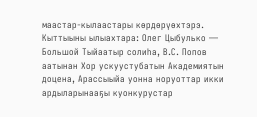маастар-кылаастары көрдөрүөхтэрэ. Кыттыыны ылыахтара: Олег Цыбулько — Большой Тыйаатыр солиһа, В.С. Попов аатынан Хор ускуустубатын Академиятын доцена, Арассыыйа уонна норуоттар икки ардыларынааҕы куонкурустар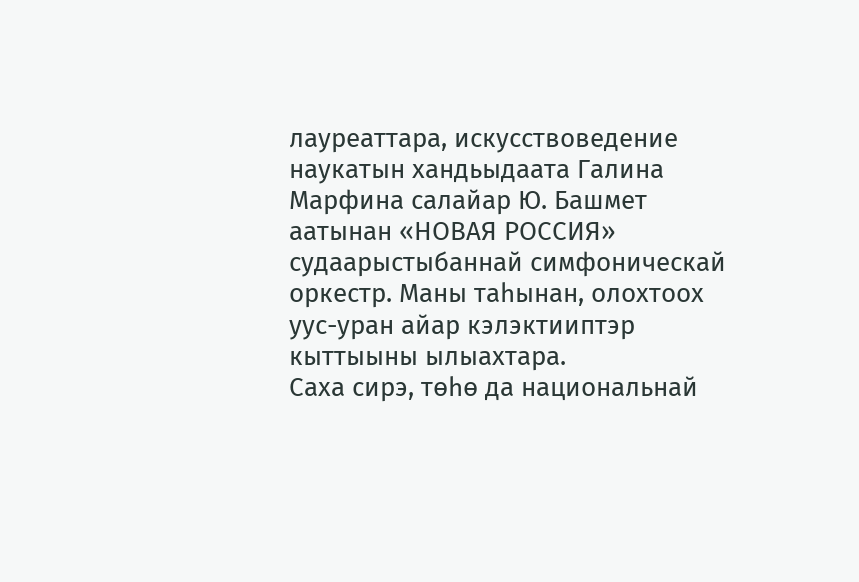лауреаттара, искусствоведение наукатын хандьыдаата Галина Марфина салайар Ю. Башмет аатынан «НОВАЯ РОССИЯ» судаарыстыбаннай симфоническай оркестр. Маны таһынан, олохтоох уус-уран айар кэлэктииптэр кыттыыны ылыахтара.
Саха сирэ, төһө да национальнай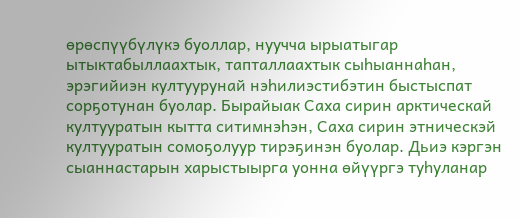өрөспүүбүлүкэ буоллар, нуучча ырыатыгар ытыктабыллаахтык, тапталлаахтык сыһыаннаһан, эрэгийиэн култуурунай нэһилиэстибэтин быстыспат сорҕотунан буолар. Бырайыак Саха сирин арктическай култууратын кытта ситимнэһэн, Саха сирин этническэй култууратын сомоҕолуур тирэҕинэн буолар. Дьиэ кэргэн сыаннастарын харыстыырга уонна өйүүргэ туһуланар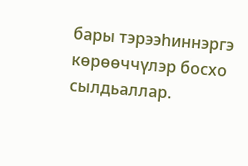бары тэрээһиннэргэ көрөөччүлэр босхо сылдьаллар.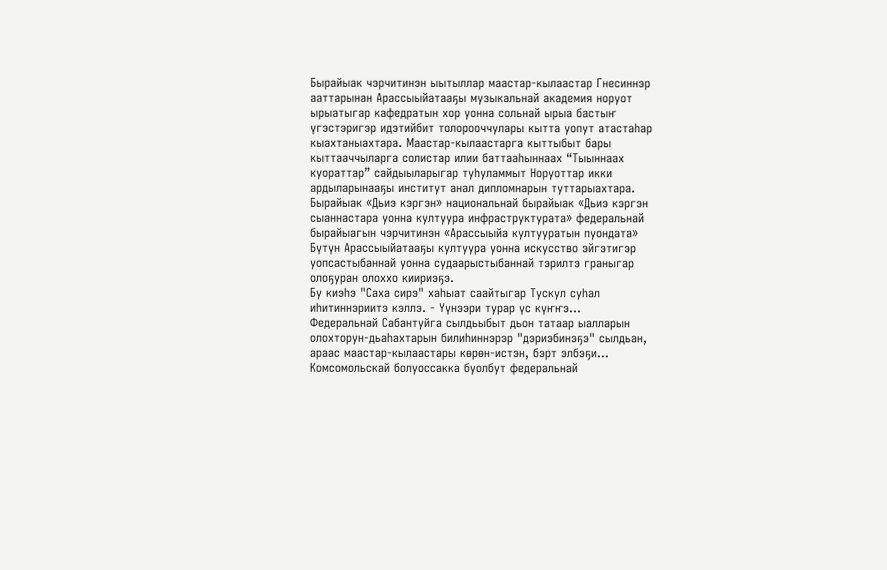Бырайыак чэрчитинэн ыытыллар маастар-кылаастар Гнесиннэр ааттарынан Арассыыйатааҕы музыкальнай академия норуот ырыатыгар кафедратын хор уонна сольнай ырыа бастыҥ үгэстэригэр идэтийбит толорооччулары кытта уопут атастаһар кыахтаныахтара. Маастар-кылаастарга кыттыбыт бары кыттааччыларга солистар илии баттааһыннаах “Тыыннаах куораттар” сайдыыларыгар туһуламмыт Норуоттар икки ардыларынааҕы институт анал дипломнарын туттарыахтара.
Бырайыак «Дьиэ кэргэн» национальнай бырайыак «Дьиэ кэргэн сыаннастара уонна култуура инфраструктурата» федеральнай бырайыагын чэрчитинэн «Арассыыйа култууратын пуондата» Бүтүн Арассыыйатааҕы култуура уонна искусство эйгэтигэр уопсастыбаннай уонна судаарыстыбаннай тэрилтэ граныгар олоҕуран олоххо киириэҕэ.
Бу киэһэ "Саха сирэ" хаһыат саайтыгар Тускул суһал иһитиннэриитэ кэллэ. - Үүнээри турар үс күҥҥэ…
Федеральнай Сабантуйга сылдьыбыт дьон татаар ыалларын олохторун-дьаһахтарын билиһиннэрэр "дэриэбинэҕэ" сылдьан, араас маастар-кылаастары көрөн-истэн, бэрт элбэҕи…
Комсомольскай болуоссакка буолбут федеральнай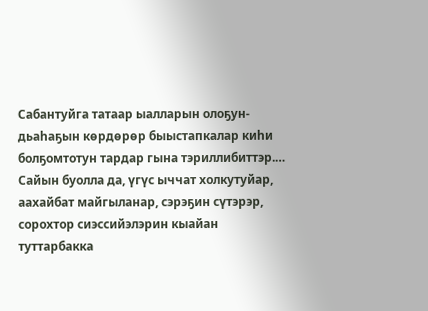Сабантуйга татаар ыалларын олоҕун-дьаһаҕын көрдөрөр быыстапкалар киһи болҕомтотун тардар гына тэриллибиттэр.…
Сайын буолла да, үгүс ыччат холкутуйар, аахайбат майгыланар, сэрэҕин сүтэрэр, сорохтор сиэссийэлэрин кыайан туттарбакка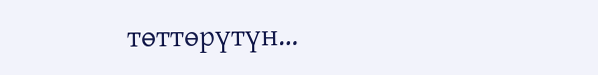төттөрүтүн…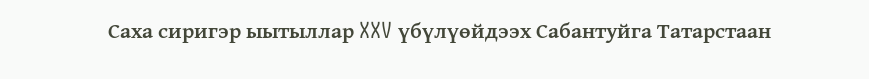Саха сиригэр ыытыллар XXV үбүлүөйдээх Сабантуйга Татарстаан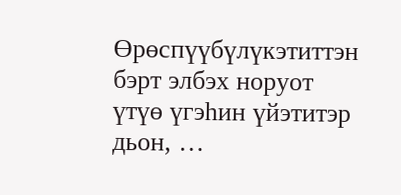Өрөспүүбүлүкэтиттэн бэрт элбэх норуот үтүө үгэһин үйэтитэр дьон, …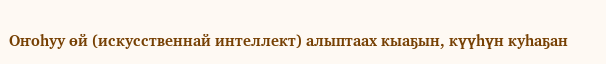Оҥоһуу өй (искусственнай интеллект) алыптаах кыаҕын, күүһүн куһаҕан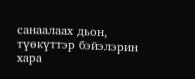санаалаах дьон, түөкүттэр бэйэлэрин хара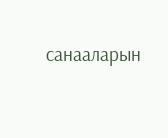санааларын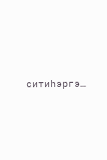ситиһэргэ…